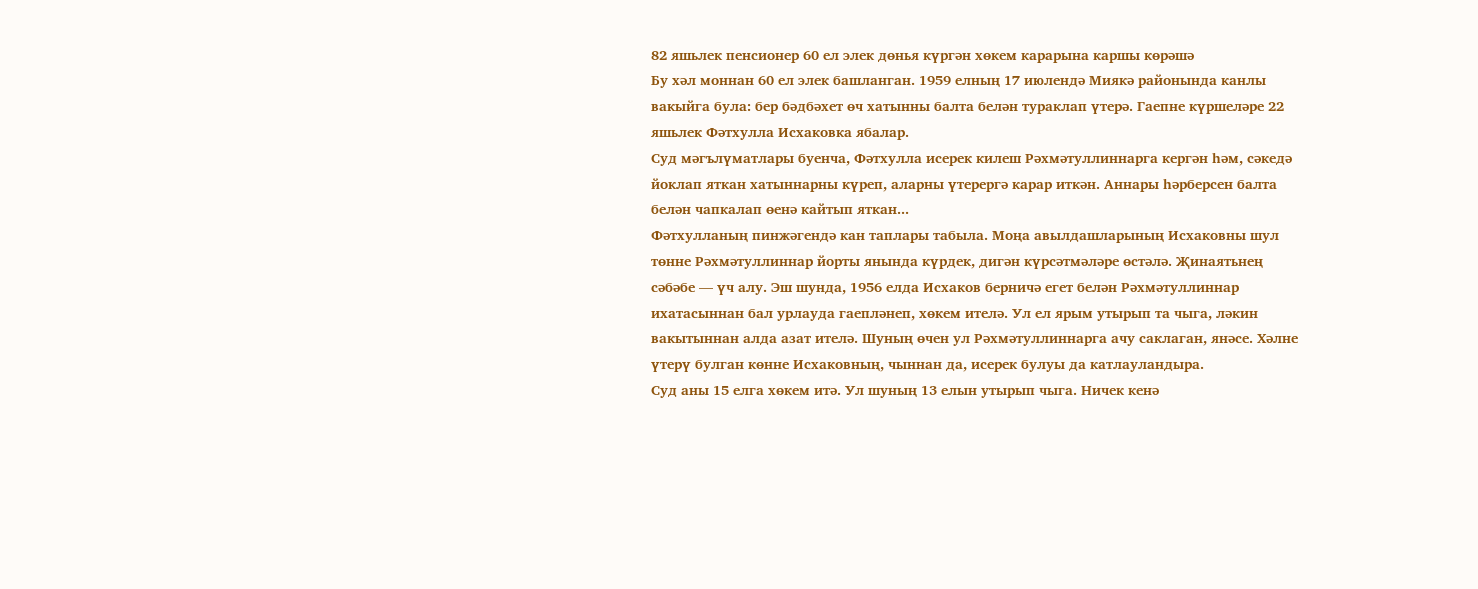82 яшьлек пенсионер 60 ел элек дөнья күргән хөкем карарына каршы көрәшә
Бу хәл моннан 60 ел элек башланган. 1959 елның 17 июлендә Миякә районында канлы вакыйга була: бер бәдбәхет өч хатынны балта белән тураклап үтерә. Гаепне күршеләре 22 яшьлек Фәтхулла Исхаковка ябалар.
Суд мәгълүматлары буенча, Фәтхулла исерек килеш Рәхмәтуллиннарга кергән һәм, сәкедә йоклап яткан хатыннарны күреп, аларны үтерергә карар иткән. Аннары һәрберсен балта белән чапкалап өенә кайтып яткан...
Фәтхулланың пинжәгендә кан таплары табыла. Моңа авылдашларының Исхаковны шул төнне Рәхмәтуллиннар йорты янында күрдек, дигән күрсәтмәләре өстәлә. Җинаятьнең сәбәбе — үч алу. Эш шунда, 1956 елда Исхаков берничә егет белән Рәхмәтуллиннар ихатасыннан бал урлауда гаепләнеп, хөкем ителә. Ул ел ярым утырып та чыга, ләкин вакытыннан алда азат ителә. Шуның өчен ул Рәхмәтуллиннарга ачу саклаган, янәсе. Хәлне үтерү булган көнне Исхаковның, чыннан да, исерек булуы да катлауландыра.
Суд аны 15 елга хөкем итә. Ул шуның 13 елын утырып чыга. Ничек кенә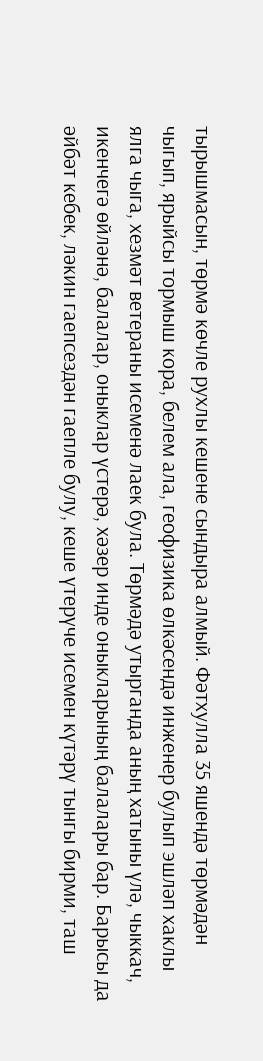тырышмасын, төрмә көчле рухлы кешене сындыра алмый. Фәтхулла 35 яшендә төрмәдән чыгып, ярыйсы тормыш кора, белем ала, геофизика өлкәсендә инженер булып эшләп хаклы ялга чыга, хезмәт ветераны исеменә лаек була. Төрмәдә утырганда аның хатыны үлә, чыккач, икенчегә өйләнә, балалар, оныклар үстерә, хәзер инде оныкларының балалары бар. Барысы да әйбәт кебек, ләкин гаепсездән гаепле булу, кеше үтерүче исемен күтәрү тынгы бирми, таш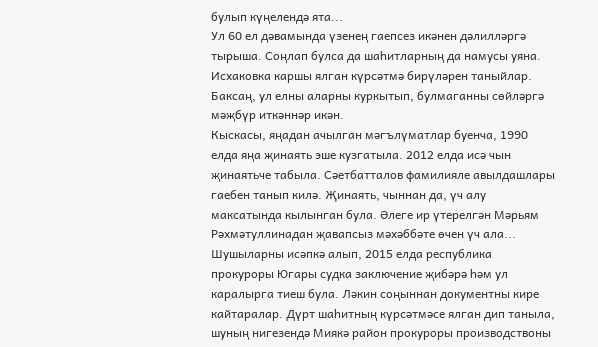булып күңелендә ята...
Ул 60 ел дәвамында үзенең гаепсез икәнен дәлилләргә тырыша. Соңлап булса да шаһитларның да намусы уяна. Исхаковка каршы ялган күрсәтмә бирүләрен таныйлар. Баксаң, ул елны аларны куркытып, булмаганны сөйләргә мәҗбүр иткәннәр икән.
Кыскасы, яңадан ачылган мәгълүматлар буенча, 1990 елда яңа җинаять эше кузгатыла. 2012 елда исә чын җинаятьче табыла. Сәетбатталов фамилияле авылдашлары гаебен танып килә. Җинаять, чыннан да, үч алу максатында кылынган була. Әлеге ир үтерелгән Мәрьям Рәхмәтуллинадан җавапсыз мәхәббәте өчен үч ала...
Шушыларны исәпкә алып, 2015 елда республика прокуроры Югары судка заключение җибәрә һәм ул каралырга тиеш була. Ләкин соңыннан документны кире кайтаралар. Дүрт шаһитның күрсәтмәсе ялган дип таныла, шуның нигезендә Миякә район прокуроры производствоны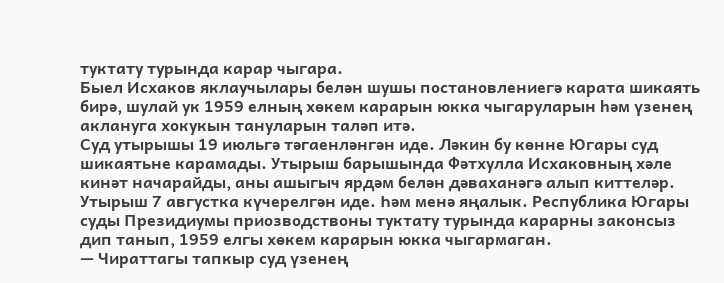туктату турында карар чыгара.
Быел Исхаков яклаучылары белән шушы постановлениегә карата шикаять бирә, шулай ук 1959 елның хөкем карарын юкка чыгаруларын һәм үзенең аклануга хокукын тануларын таләп итә.
Суд утырышы 19 июльгә тәгаенләнгән иде. Ләкин бу көнне Югары суд шикаятьне карамады. Утырыш барышында Фәтхулла Исхаковның хәле кинәт начарайды, аны ашыгыч ярдәм белән дәваханәгә алып киттеләр.
Утырыш 7 августка күчерелгән иде. Һәм менә яңалык. Республика Югары суды Президиумы приозводствоны туктату турында карарны законсыз дип танып, 1959 елгы хөкем карарын юкка чыгармаган.
— Чираттагы тапкыр суд үзенең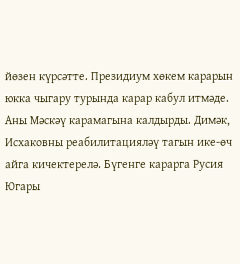йөзен күрсәтте. Президиум хөкем карарын юкка чыгару турында карар кабул итмәде. Аны Мәскәү карамагына калдырды. Димәк, Исхаковны реабилитацияләү тагын ике-өч айга кичектерелә. Бүгенге карарга Русия Югары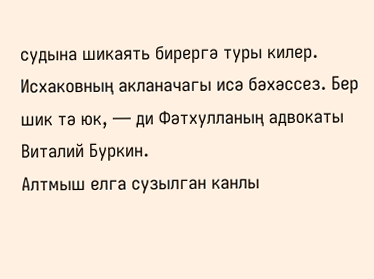судына шикаять бирергә туры килер. Исхаковның акланачагы исә бәхәссез. Бер шик тә юк, — ди Фәтхулланың адвокаты Виталий Буркин.
Алтмыш елга сузылган канлы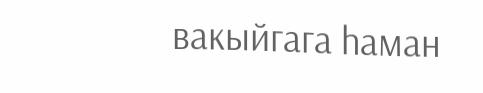вакыйгага һаман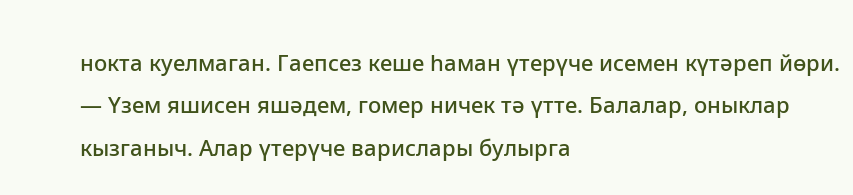нокта куелмаган. Гаепсез кеше һаман үтерүче исемен күтәреп йөри.
— Үзем яшисен яшәдем, гомер ничек тә үтте. Балалар, оныклар кызганыч. Алар үтерүче варислары булырга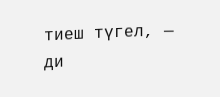тиеш түгел, — ди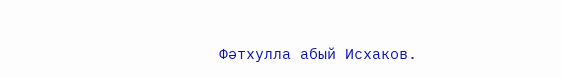Фәтхулла абый Исхаков.